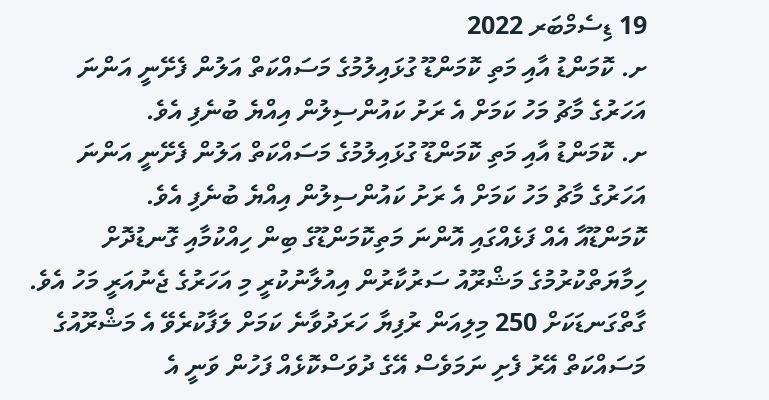19 ޑިސެމްބަރ 2022
ށ. ކޮމަންޑު އާއި މަތި ކޮމަންޑޫ ގުޅައިލުމުގެ މަސައްކަތް އަލުން ފެށޭނީ އަންނަ އަހަރުގެ މާޗު މަހު ކަމަށް އެ ރަށު ކައުންސިލުން އިއްޔެ ބުނެފި އެވެ.
ށ. ކޮމަންޑު އާއި މަތި ކޮމަންޑޫ ގުޅައިލުމުގެ މަސައްކަތް އަލުން ފެށޭނީ އަންނަ އަހަރުގެ މާޗު މަހު ކަމަށް އެ ރަށު ކައުންސިލުން އިއްޔެ ބުނެފި އެވެ.
ކޮމަންޑޫއާ އެއް ފަޅެއްގައި އޮންނަ މަތިކޮމަންޑޫގެ ބިން ހިއްކުމާއި ގޮނޑުދޮށް ހިމާޔަތްކުރުމުގެ މަޝްރޫއު ސަރުކާރުން އިއުލާނުކުރީ މި އަހަރުގެ ޖެނުއަރީ މަހު އެވެ. ގާތްގަނޑަކަށް 250 މިލިއަން ރުފިޔާ ހަރަދުވާނެ ކަމަށް ލަފާކުރެވޭ އެ މަޝްރޫއުގެ މަސައްކަތް އޭރު ފެށި ނަމަވެސް އޭގެ ދުވަސްކޮޅެއް ފަހުން ވަނީ އެ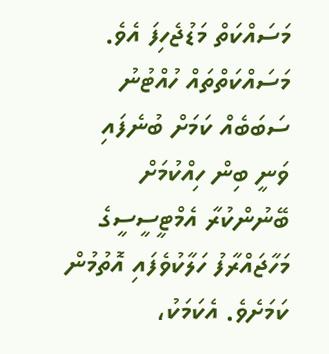މަސައްކަތް މަޑުޖެހިފަ އެވެ.
މަސައްކަތްތައް ހުއްޓުނު ސަބަބެއް ކަމަށް ބުނެފައި ވަނީ ބިން ހިއްކުމަށް ބޭނުންކުރާ އެމްޓީސީސީގެ މަހާޖައްރާފު ހަލާކުވެފައި އޮތުމުން ކަމަށެވެ. އެކަމަކު،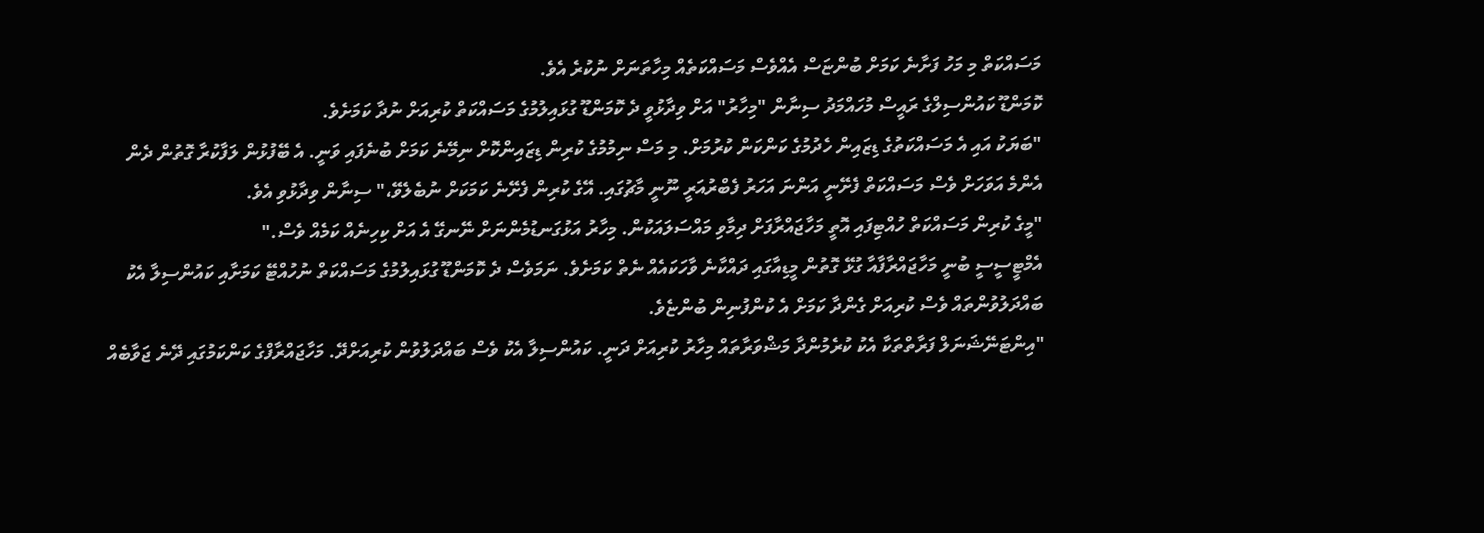މަސައްކަތް މި މަހު ފަށާނެ ކަމަށް ބުންޏަސް އެއްވެސް މަސައްކަތެއް މިހާތަނަށް ނުކުރެ އެވެ.
ކޮމަންޑޫ ކައުންސިލްގެ ރައީސް މުހައްމަދު ސިނާން "މިހާރު" އަށް ވިދާޅުވީ ދެ ކޮމަންޑޫ ގުޅައިލުމުގެ މަސައްކަތް ކުރިއަށް ނުދާ ކަމަށެވެ.
"ބަޔަކު އައި އެ މަސައްކަތުގެ ޑިޒައިން ހެދުމުގެ ކަންކަން ކުރުމަށް. މި މަސް ނިމުމުގެ ކުރިން ޑިޒައިންކޮށް ނިމޭނެ ކަމަށް ބުނެފައި ވަނީ. އެ ބޭފުޅުން ލަފާކުރާ ގޮތުން ދެން އެންމެ އަވަހަށް ވެސް މަސައްކަތް ފެށޭނީ އަންނަ އަހަރު ފެބްރުއަރީ ނޫނީ މާޗުގައި. އޭގެ ކުރިން ފެށޭނެ ކަމަކަށް ނުބެލެވޭ،" ސިނާން ވިދާޅުވި އެވެ.
"މީގެ ކުރިން މަސައްކަތް ހުއްޓިފައި އޮތީ މަހާޖައްރާފަށް ދިމާވި މައްސަލައަކުން. މިހާރު އަޅުގަނޑުމެންނަށް ނޭނގޭ އެ އަށް ކިހިނެއް ކަމެއް ވެސް."
އެމްޓީސީސީ ބުނީ މަހާޖައްރާފާއާ ގުޅޭ ގޮތުން މީޑިއާގައި ދައްކާނެ ވާހަކައެއް ނެތް ކަމަށެވެ. ނަމަވެސް ދެ ކޮމަންޑޫ ގުޅައިލުމުގެ މަސައްކަތް ނުހުއްޓޭ ކަމަށާއި ކައުންސިލާ އެކު ބައްދަލުވުންތައް ވެސް ކުރިއަށް ގެންދާ ކަމަށް އެ ކުންފުނިން ބުންޏެވެ.
"އިންޓަނޭޝަނަލް ފަރާތްތަކާ އެކު ކުރެމުންދާ މަޝްވަރާތައް މިހާރު ކުރިއަށް ދަނީ. ކައުންސިލާ އެކު ވެސް ބައްދަލުވުން ކުރިއަށްދޭ. މަހާޖައްރާފްގެ ކަންކަމުގައި ދޭނެ ޖަވާބެއް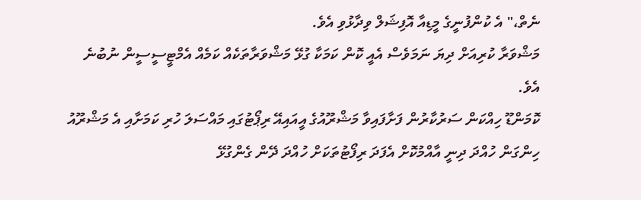ނެތް،" އެ ކުންފުނީގެ މީޑިއާ އޮފިޝަލް ވިދާޅުވި އެވެ.
މަޝްވަރާ ކުރިއަށް ދިޔަ ނަމަވެސް އެއީ ކޮން ކަމަކާ ގުޅޭ މަޝްވަރާތަކެއް ކަމެއް އެމްޓީސީސީން ނުބުނެ އެވެ.
ކޮމަންޑޫ ހިއްކަން ސަރުކާރުން ފަށާފައިވާ މަޝްރޫއުގެ އީއައިއޭ ރިޕޯޓުގައި މައްސަލަ ހުރި ކަމަށާއި އެ މަޝްރޫއު ހިންގަން ހުއްދަ ދިނީ އާއްމުކޮށް އެފަދަ ރިފޯޓުތަކަށް ހުއްދަ ދޭން ގެންގުޅޭ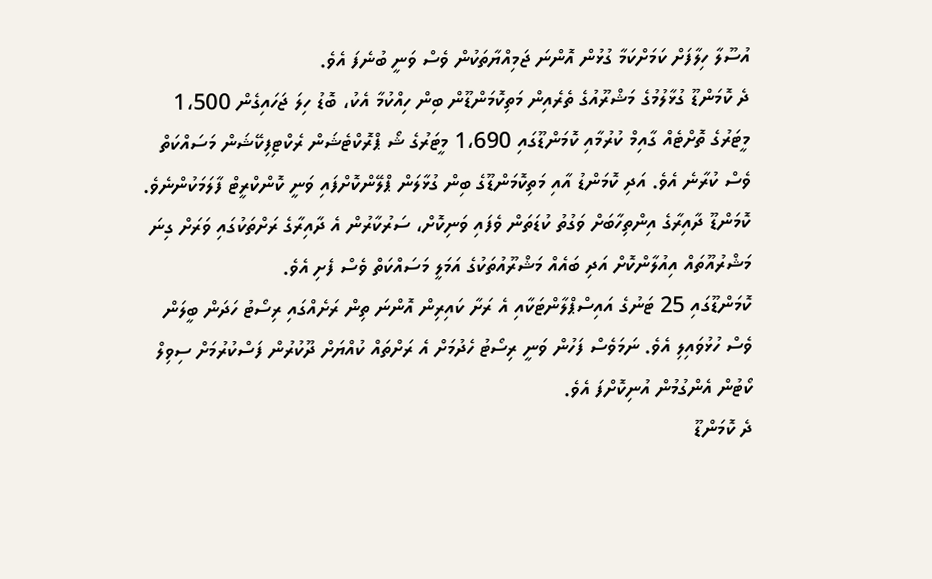އުސޫލާ ހިލާފަށް ކަމަށްކަމާ ގުޅުން އޮންނަ ޖަމިއްޔާތަކުން ވެސް ވަނީ ބުނެފަ އެވެ.
ދެ ކޮމަންޑޫ ގުޅާލުމުގެ މަޝްރޫއުގެ ތެރެއިން މަތިކޮމަންޑޫން ބިން ހިއްކުމާ އެކު، ބޮޑު ހިލަ ޖަހައިގެން 1،500 މީޓަރުގެ ތޮށްޓެއް ގާއިމް ކުރުމާއި ކޮމަންޑޫގައި 1،690 މީޓަރުގެ ޝޯ ޕްރޮކްޓެޝަން ރެކްޓިފިކޭޝަން މަސައްކަތް ވެސް ކުރާނެ އެވެ. އަދި ކޮމަންޑު އާއި މަތިކޮމަންޑޫގެ ބިން ގުޅާލަން ޕްލޭންކޮށްފައި ވަނީ ކޮންކްރީޓް ފާލަމަކުންނެވެ.
ކޮމަންޑޫ ދާއިރާގެ އިންތިހާބަށް ވަގުތު ކުޑަތަން ވެފައި ވަނިކޮށް، ސަރުކާރުން އެ ދާއިރާގެ ރަށްތަކުގައި ވަރަށް ގިނަ މަޝްރުއޫތައް އިއުލާންކޮށް އަދި ބައެއް މަޝްރޫއުތަކުގެ އަމަލީ މަސައްކަތް ވެސް ފެށި އެވެ.
ކޮމަންޑޫގައި 25 ޓަނުގެ އައިސްޕްލާންޓަކާއި އެ ރަށާ ކައިރިން އޮންނަ ތިން ރަށެއްގައި ރިސޯޓު ހަދަން ބީލަން ވެސް ހުޅުވައިލި އެވެ. ނަމަވެސް ފަހުން ވަނީ ރިސޯޓު ހެދުމަށް އެ ރަށްތައް ކުއްޔަށް ދޫކުރުން ފަސްކުރުމަށް ސިވިލް ކޯޓުން އެންގުމުން އުނިކޮށްފަ އެވެ.
ދެ ކޮމަންޑޫ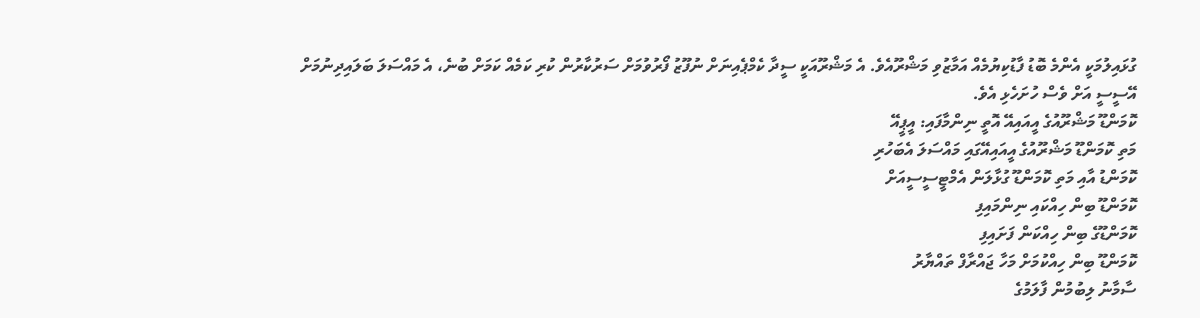ގުޅައިލުމަކީ އެންމެ ބޮޑު ފާޑުކިޔުމެއް އަމާޒުވި މަޝްރޫއެވެ. އެ މަޝްރޫއަކީ ސީދާ ކެމްޕެއިނަށް ނުފޫޒު ފޯރުވުމަށް ސަރުކާރުން ކުރި ކަމެއް ކަމަށް ބުނެ، އެ މައްސަލަ ބަލައިދިނުމަށް އޭސީސީ އަށް ވެސް ހުށަހެޅި އެވެ.
ކޮމަންޑޫ މަޝްރޫއުގެ އީއައިއޭ އޮތީ ނިންމާފައި: އީޕީއޭ
މަތި ކޮމަންޑޫ މަޝްރޫއުގެ އީއައިއޭގައި މައްސަލަ އެބަހުރި
ކޮމަންޑު އާއި މަތި ކޮމަންޑޫ ގުޅާލަން އެމްޓީސީސީއަށް
ކޮމަންޑޫ ބިން ހިއްކައި ނިންމައިފި
ކޮމަންޑޫގެ ބިން ހިއްކަން ފަށައިފި
ކޮމަންޑޫ ބިން ހިއްކުމަށް މަހާ ޖައްރާފް ތައްޔާރު
ސާމާނު ލިބުމުން ފާލަމުގެ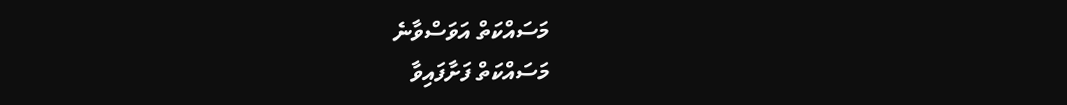މަސައްކަތް އަވަސްވާނެ
މަސައްކަތް ފަށާފައިވާ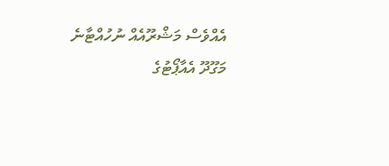އެއްވެސް މަޝްރޫއެއް ނުހުއްޓާނެ
މަގޫދޫ އެއާޕޯޓުގެ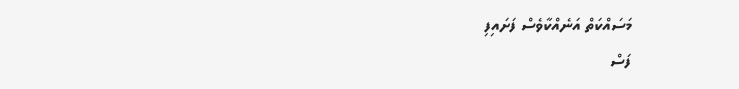މަސައްކަތް އަނެއްކާވެސް ފަށައިފި
ފަސް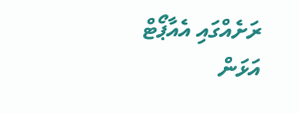ރަށެއްގައި އެއާޕޯޓް އަޅަން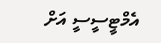އެމްޓީސީސީ އަށް